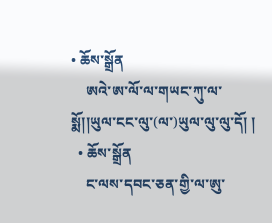• ཆོས་སྒྲོན
    ཨའེ་ཨ་ལོ་ལ་གཡང་ཀུ་ལ་སྨོ།།ཡུལ་ངང་ལུ་(ལ་)ཡུལ་ལུ་ལུ་དོ། །
  • ཆོས་སྒྲོན
    ང་ལས་དབང་ཅན་གྱི་ལ་ཨུ་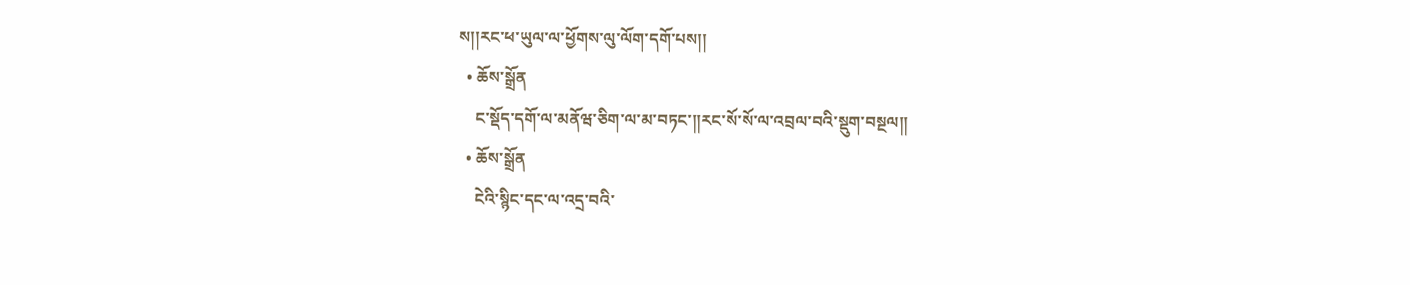ས།།རང་ཕ་ཡུལ་ལ་ཕྱོགས་ལུ་ལོག་དགོ་པས།།
  • ཆོས་སྒྲོན
    ང་སྡོད་དགོ་ལ་མནོཝ་ཅིག་ལ་མ་བཏང་།།རང་སོ་སོ་ལ་འབྲལ་བའི་སྡུག་བསྔལ།།
  • ཆོས་སྒྲོན
    ངེའི་སྙིང་དང་ལ་འདྲ་བའི་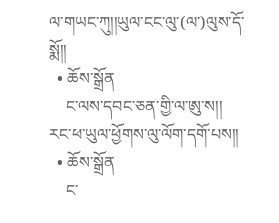ལ་གཡང་ཀུ།།ཡུལ་ངང་ལུ་(ལ་)ལུས་དོ་སྨོ།།
  • ཆོས་སྒྲོན
    ང་ལས་དབང་ཅན་གྱི་ལ་ཨུ་ས།། རང་ཕ་ཡུལ་ཕྱོགས་ལུ་ལོག་དགོ་པས།།
  • ཆོས་སྒྲོན
    ང་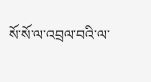སོ་སོ་ལ་འབྲལ་བའི་ལ་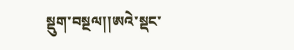སྡུག་བསྔལ།།ཨའེ་སྡང་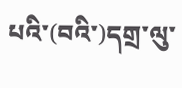པའི་(བའི་)དགྲ་ལུ་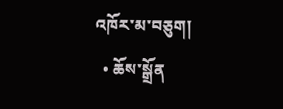འཁོར་མ་བཅུག།
  • ཆོས་སྒྲོན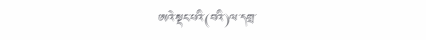ཨའེ་སྡང་པའི་(བའི་)ལ་དགྲ་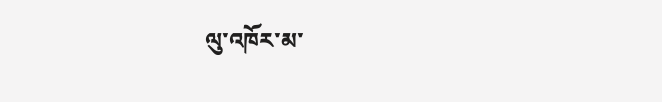ལུ་འཁོར་མ་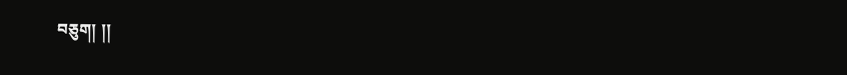བཅུག། །།